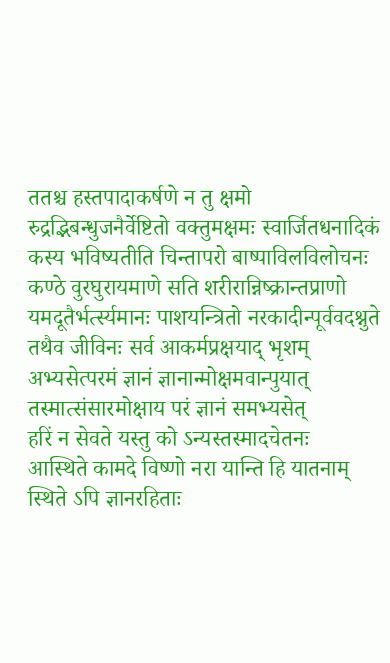ततश्च हस्तपादाकर्षणे न तु क्षमो रुद्रद्भिबन्धुजनैर्वेष्टितो वक्तुमक्षमः स्वार्जितधनादिकं कस्य भविष्यतीति चिन्तापरो बाष्पाविलविलोचनः कण्ठे वुरघुरायमाणे सति शरीरान्निष्क्रान्तप्राणो यमदूतैर्भर्त्स्यमानः पाशयन्त्रितो नरकादीन्पूर्ववदश्नुते
तथैव जीविनः सर्व आकर्मप्रक्षयाद् भृशम्
अभ्यसेत्परमं ज्ञानं ज्ञानान्मोक्षमवान्पुयात्
तस्मात्संसारमोक्षाय परं ज्ञानं समभ्यसेत्
हरिं न सेवते यस्तु को ऽन्यस्तस्मादचेतनः
आस्थिते कामदे विष्णो नरा यान्ति हि यातनाम्
स्थिते ऽपि ज्ञानरहिताः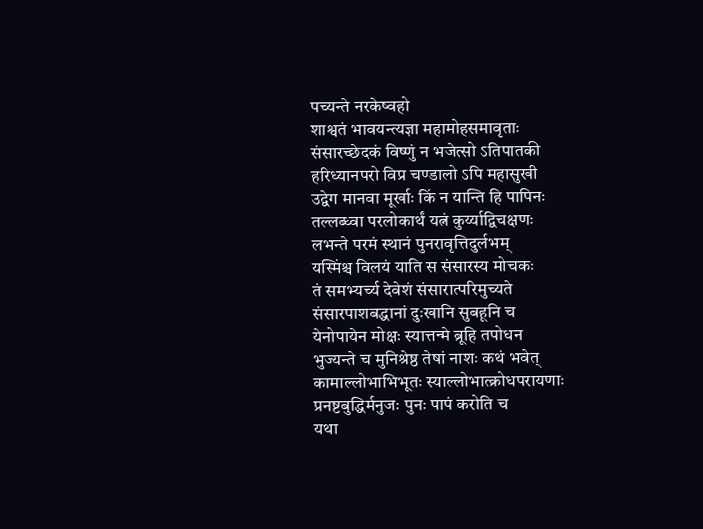पच्यन्ते नरकेष्वहो
शाश्वतं भावयन्त्यज्ञा महामोहसमावृताः
संसारच्छेदकं विष्णुं न भजेत्सो ऽतिपातकी
हरिध्यानपरो विप्र चण्डालो ऽपि महासुखी
उद्वेग मानवा मूर्खाः किं न यान्ति हि पापिनः
तल्लब्ध्वा परलोकार्थं यत्नं कुर्य्याद्विचक्षणः
लभन्ते परमं स्थानं पुनरावृत्तिदुर्लभम्
यस्मिंश्च विलयं याति स संसारस्य मोचकः
तं समभ्यर्च्य देवेशं संसारात्परिमुच्यते
संसारपाशबद्धानां दुःखानि सुबहूनि च
येनोपायेन मोक्षः स्यात्तन्मे ब्रूहि तपोधन
भुज्यन्ते च मुनिश्रेष्ठ तेषां नाशः कथं भवेत्
कामाल्लोभाभिभूतः स्याल्लोभात्क्रोधपरायणाः
प्रनष्टबुद्धिर्मनुजः पुनः पापं करोति च
यथा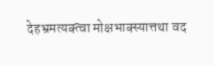देहभ्रमत्यक्त्वा मोक्षभाक्स्यात्तथा वद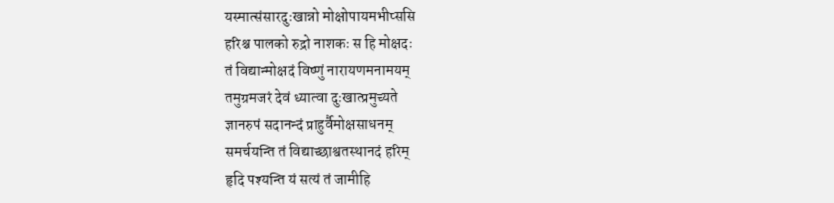यस्मात्संसारदुःखान्नो मोक्षोपायमभीप्ससि
हरिश्च पालको रुद्रो नाशकः स हि मोक्षदः
तं विद्यान्मोक्षदं विष्णुं नारायणमनामयम्
तमुग्रमजरं देवं ध्यात्वा दुःखात्प्रमुच्यते
ज्ञानरुपं सदानन्दं प्राहुर्वैमोक्षसाधनम्
समर्चयन्ति तं विद्याच्छाश्वतस्थानदं हरिम्
हृदि पश्यन्ति यं सत्यं तं जामीहि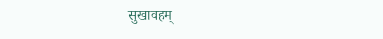सुखावहम्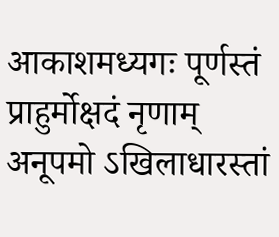आकाशमध्यगः पूर्णस्तं प्राहुर्मोक्षदं नृणाम्
अनूपमो ऽखिलाधारस्तां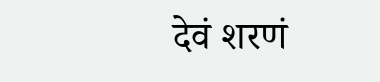देवं शरणं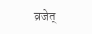व्रजेत्